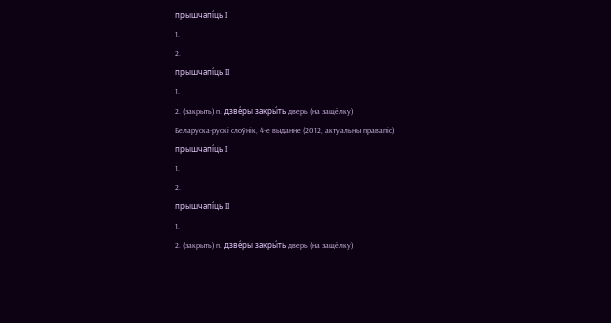прышчапі́ць I
1.
2.
прышчапі́ць II
1.
2. (закрыть) п. дзве́ры закры́ть дверь (на защёлку)
Беларуска-рускі слоўнік, 4-е выданне (2012, актуальны правапіс)
прышчапі́ць I
1.
2.
прышчапі́ць II
1.
2. (закрыть) п. дзве́ры закры́ть дверь (на защёлку)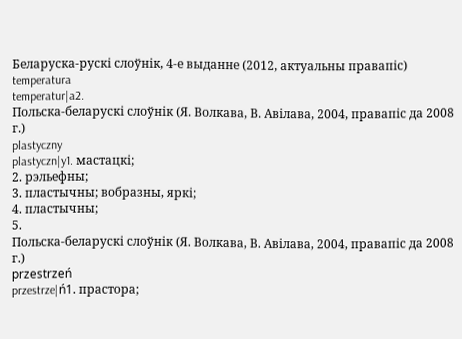Беларуска-рускі слоўнік, 4-е выданне (2012, актуальны правапіс)
temperatura
temperatur|a2.
Польска-беларускі слоўнік (Я. Волкава, В. Авілава, 2004, правапіс да 2008 г.)
plastyczny
plastyczn|y1. мастацкі;
2. рэльефны;
3. пластычны; вобразны, яркі;
4. пластычны;
5.
Польска-беларускі слоўнік (Я. Волкава, В. Авілава, 2004, правапіс да 2008 г.)
przestrzeń
przestrze|ń1. прастора;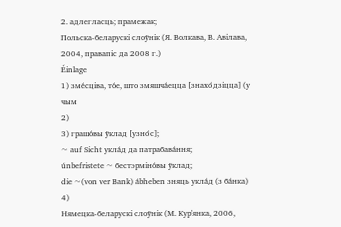2. адлегласць; прамежак;
Польска-беларускі слоўнік (Я. Волкава, В. Авілава, 2004, правапіс да 2008 г.)
Éinlage
1) зме́сціва, то́е, што змяшча́ецца [знахо́дзіцца] (у чым
2)
3) грашо́вы ўклад [узно́с];
~ auf Sicht укла́д да патрабава́ння;
únbefristete ~ бестэрміно́вы ўклад;
die ~(von ver Bank) ábheben зняць укла́д (з ба́нка)
4)
Нямецка-беларускі слоўнік (М. Кур'янка, 2006,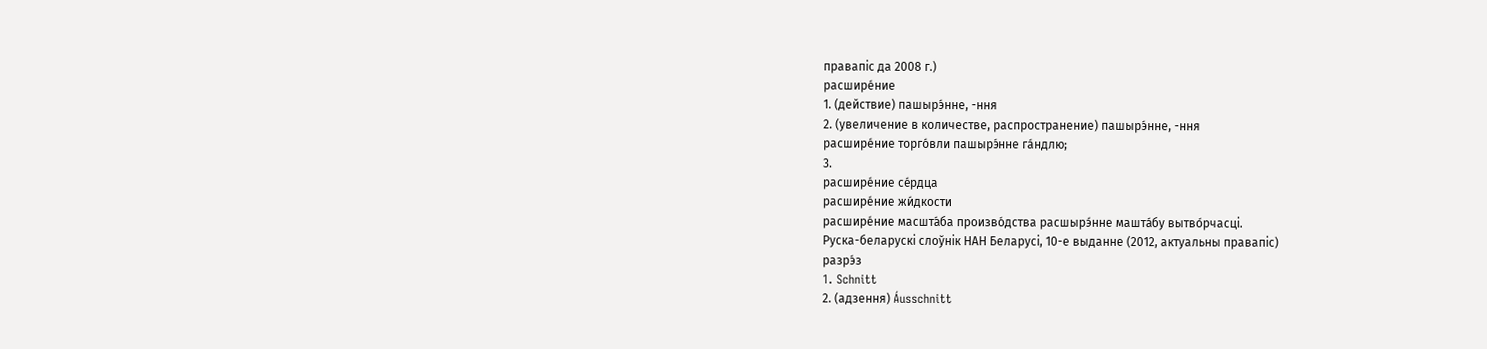правапіс да 2008 г.)
расшире́ние
1. (действие) пашырэ́нне, -ння
2. (увеличение в количестве, распространение) пашырэ́нне, -ння
расшире́ние торго́вли пашырэ́нне га́ндлю;
3.
расшире́ние се́рдца
расшире́ние жи́дкости
расшире́ние масшта́ба произво́дства расшырэ́нне машта́бу вытво́рчасці.
Руска-беларускі слоўнік НАН Беларусі, 10-е выданне (2012, актуальны правапіс)
разрэ́з
1. Schnitt
2. (адзення) Áusschnitt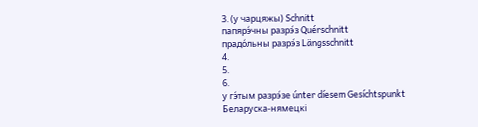3. (у чарцяжы) Schnitt
папярэ́чны разрэ́з Quérschnitt
прадо́льны разрэ́з Längsschnitt
4.
5.
6.
у гэ́тым разрэ́зе únter díesem Gesíchtspunkt
Беларуска-нямецкі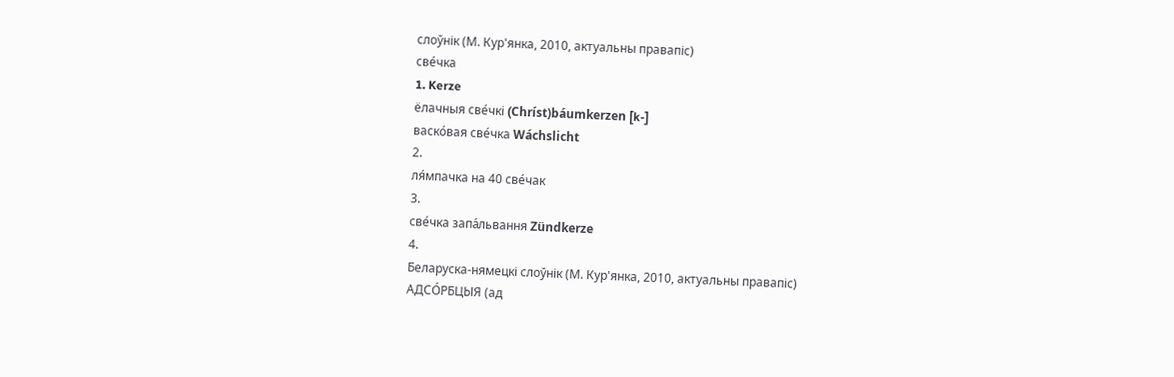слоўнік (М. Кур'янка, 2010, актуальны правапіс)
све́чка
1. Kerze
ёлачныя све́чкі (Chríst)báumkerzen [k-]
васко́вая све́чка Wáchslicht
2.
ля́мпачка на 40 све́чак
3.
све́чка запа́львання Zündkerze
4.
Беларуска-нямецкі слоўнік (М. Кур'янка, 2010, актуальны правапіс)
АДСО́РБЦЫЯ (ад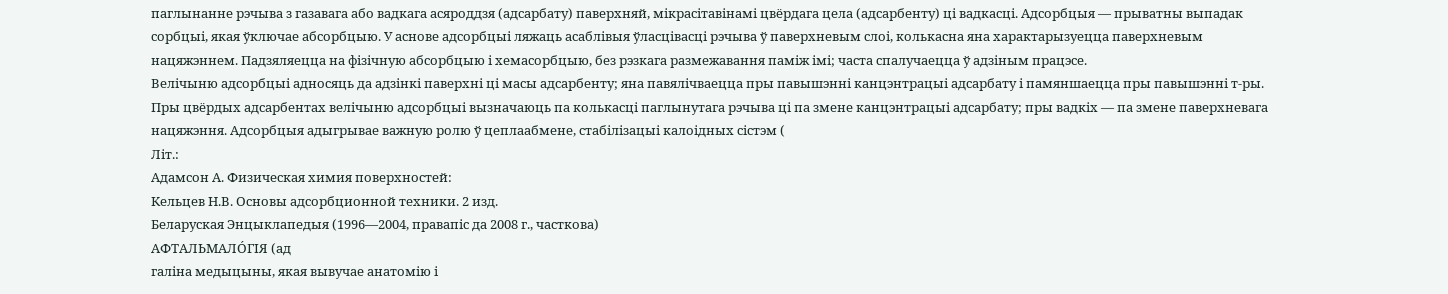паглынанне рэчыва з газавага або вадкага асяроддзя (адсарбату) паверхняй, мікрасітавінамі цвёрдага цела (адсарбенту) ці вадкасці. Адсорбцыя — прыватны выпадак сорбцыі, якая ўключае абсорбцыю. У аснове адсорбцыі ляжаць асаблівыя ўласцівасці рэчыва ў паверхневым слоі, колькасна яна характарызуецца паверхневым нацяжэннем. Падзяляецца на фізічную абсорбцыю і хемасорбцыю, без рэзкага размежавання паміж імі; часта спалучаецца ў адзіным працэсе.
Велічыню адсорбцыі адносяць да адзінкі паверхні ці масы адсарбенту; яна павялічваецца пры павышэнні канцэнтрацыі адсарбату і памяншаецца пры павышэнні т-ры. Пры цвёрдых адсарбентах велічыню адсорбцыі вызначаюць па колькасці паглынутага рэчыва ці па змене канцэнтрацыі адсарбату; пры вадкіх — па змене паверхневага нацяжэння. Адсорбцыя адыгрывае важную ролю ў цеплаабмене, стабілізацыі калоідных сістэм (
Літ.:
Адамсон А. Физическая химия поверхностей:
Кельцев Н.В. Основы адсорбционной техники. 2 изд.
Беларуская Энцыклапедыя (1996—2004, правапіс да 2008 г., часткова)
АФТАЛЬМАЛО́ГІЯ (ад
галіна медыцыны, якая вывучае анатомію і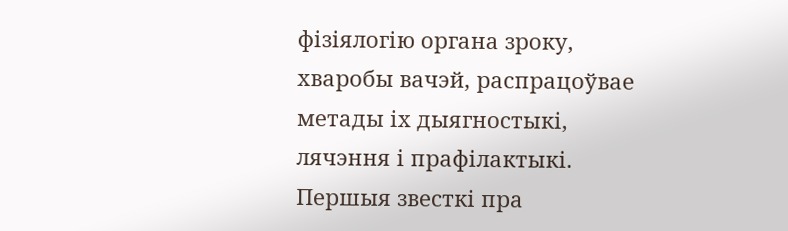фізіялогію органа зроку, хваробы вачэй, распрацоўвае метады іх дыягностыкі, лячэння і прафілактыкі.
Першыя звесткі пра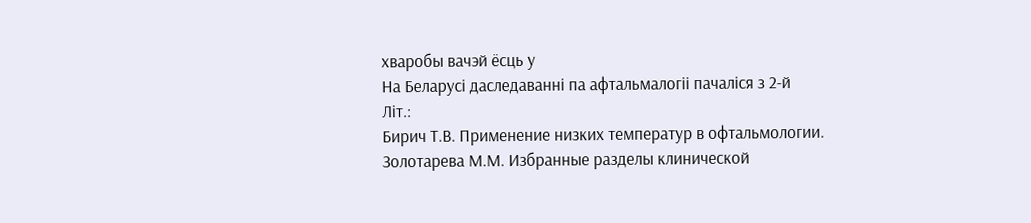хваробы вачэй ёсць у
На Беларусі даследаванні па афтальмалогіі пачаліся з 2-й
Літ.:
Бирич Т.В. Применение низких температур в офтальмологии.
Золотарева М.М. Избранные разделы клинической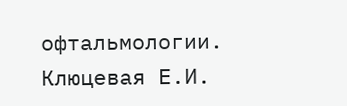офтальмологии.
Клюцевая Е.И.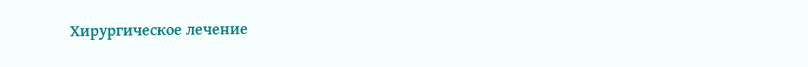Хирургическое лечение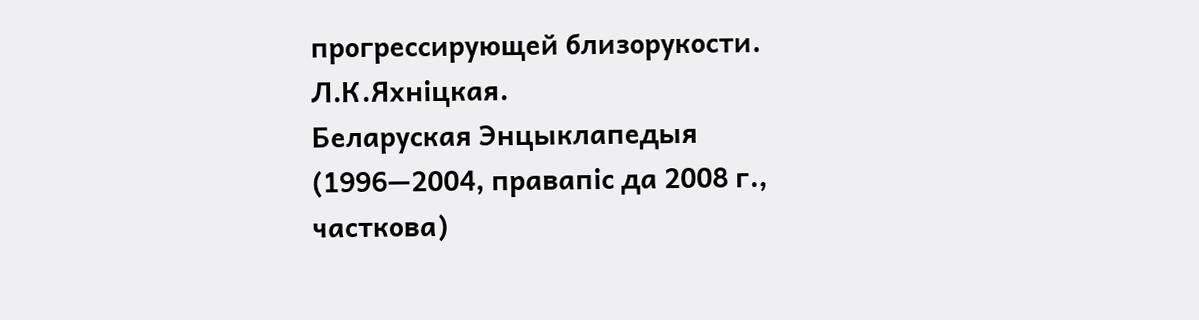прогрессирующей близорукости.
Л.К.Яхніцкая.
Беларуская Энцыклапедыя (1996—2004, правапіс да 2008 г., часткова)